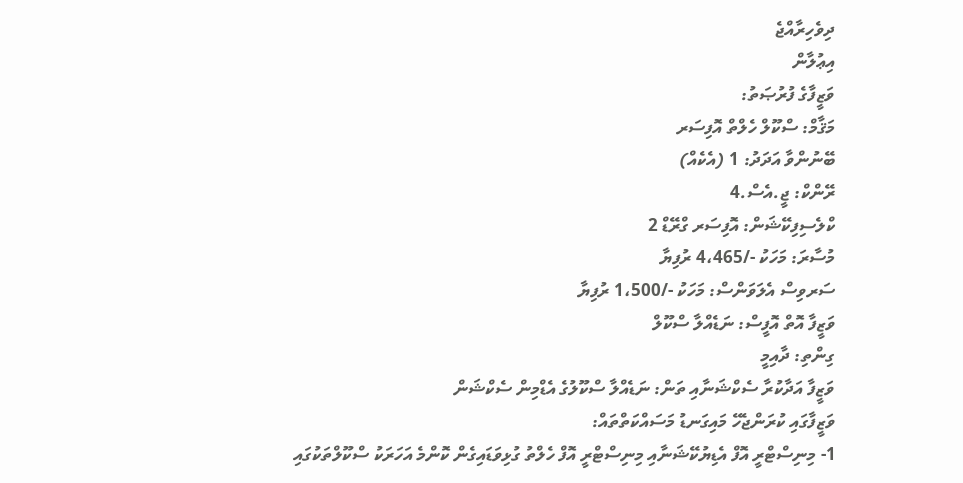ދިވެހިރާއްޖެ
އިޢުލާން
ވަޒީފާގެ ފުރުޞަތު:
މަޤާމް: ސްކޫލް ހެލްތް އޮފިސަރ
ބޭނުންވާ އަދަދު: 1 (އެކެއް)
ރޭންކް: ޖީ.އެސް.4
ކްލެސިފިކޭޝަން: އޮފިސަރ ގްރޭޑް 2
މުސާރަ: މަހަކު -/4،465 ރުފިޔާ
ސަރވިސް އެލަވަންސް: މަހަކު -/1،500 ރުފިޔާ
ވަޒީފާ އޮތް އޮފީސް: ނަޑެއްލާ ސްކޫލް
ގިންތި: ދާއިމީ
ވަޒީފާ އަދާކުރާ ސެކްޝަނާއި ތަން: ނަޑެއްލާ ސްކޫލުގެ އެޑްމިން ސެކްޝަން
ވަޒީފާގައި ކުރަންޖެހޭ މައިގަނޑު މަސައްކަތްތައް:
1- މިނިސްޓްރީ އޮފް އެޑިޔުކޭޝަނާއި މިނިސްޓްރީ އޮފް ހެލްތު ގުޅިވަޑައިގެން ކޮންމެ އަހަރަކު ސްކޫލްތަކުގައި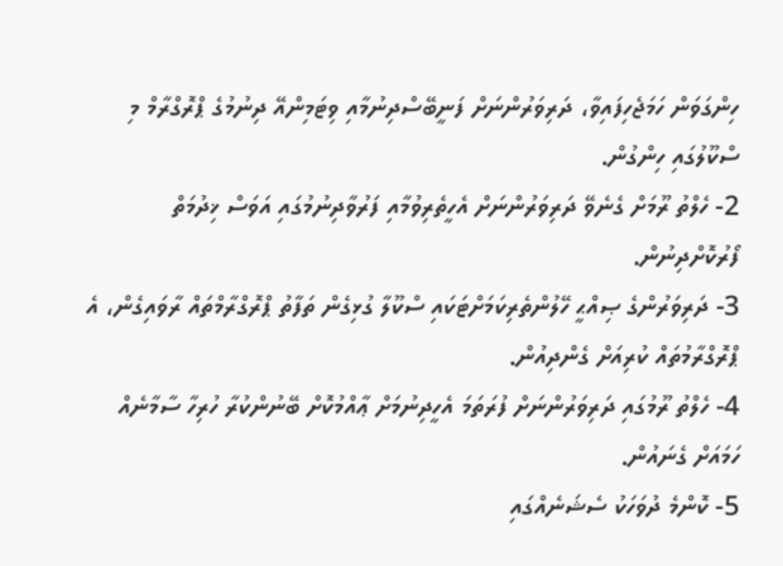ހިންގަވަން ހަމަޖެހިފައިވާ، ދަރިވަރުންނަށް ފަނީބޭސްދިނުމާއި ވިޓަމިންއޭ ދިނުމުގެ ޕްރޮގްރާމް މި ސްކޫލުގައި ހިންގުން.
2- ހެލްތު ރޫމަށް ގެނެވޭ ދަރިވަރުންނަށް އެހީތެރިވުމާއި ފަރުވާދިނުމުގައި އަވަސް ޚިދުމަތް ފޯރުކޮށްދިނުން.
3- ދަރިވަރުންގެ ޞިއްޙީ ހޭލުންތެރިކަމަށްޓަކައި ސްކޫލާ ގުޅިގެން ތަފާތު ޕްރޮގްރާމްތައް ރާވައިގެން، އެ ޕްރޮގްރާމުތައް ކުރިއަށް ގެންދިއުން.
4- ހެލްތު ރޫމުގައި ދަރިވަރުންނަށް ފުރަތަމަ އެހީދިނުމަށް ޢާއްމުކޮށް ބޭނުންކުރާ ހުރިހާ ސާމާނެއް ހަމައަށް ގެނައުން.
5- ކޮންމެ ދުވަހަކު ސެޝަނެއްގައި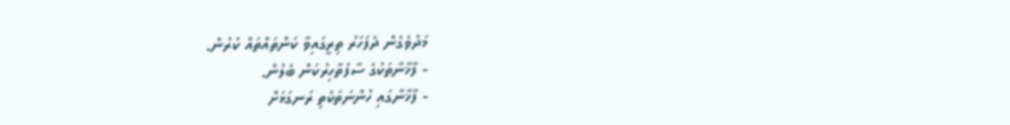މަދުވެގެން ދެފަހަރު ތިރީގައިވާ ކަންތައްތައް ކުރުން.
- ފާޚާނާތަކުގެ ސާފުތާހިރުކަން ބެލުން.
- ފާޚާނާގައި ހުންނަތަކެތި ރަނގަޅަށް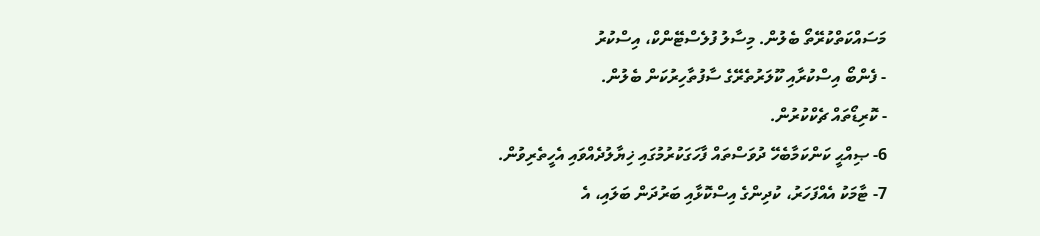މަސައްކަތްކުރޭތޯ ބެލުން. މިސާލު ފުލެސްޓޭންކް، އިސްކުރު
- ފެންބޯ އިސްކުރާއި ކޫލަރުތެރޭގެ ސާފުތާހިރުކަން ބެލުން.
- ކޮރިޑޯތައް ޗެކްކުރުން.
6- ޞިއްޙީ ކަންކަމާބެހޭ ދުވަސްތައް ފާހަގަކުރުމުގައި ޚިޔާލުދެއްވައި އެހީތެރިވުން.
7- ޓާމަކު އެއްފަހަރު، ކުދިންގެ އިސްކޮޅާއި ބަރުދަން ބަލައި، އެ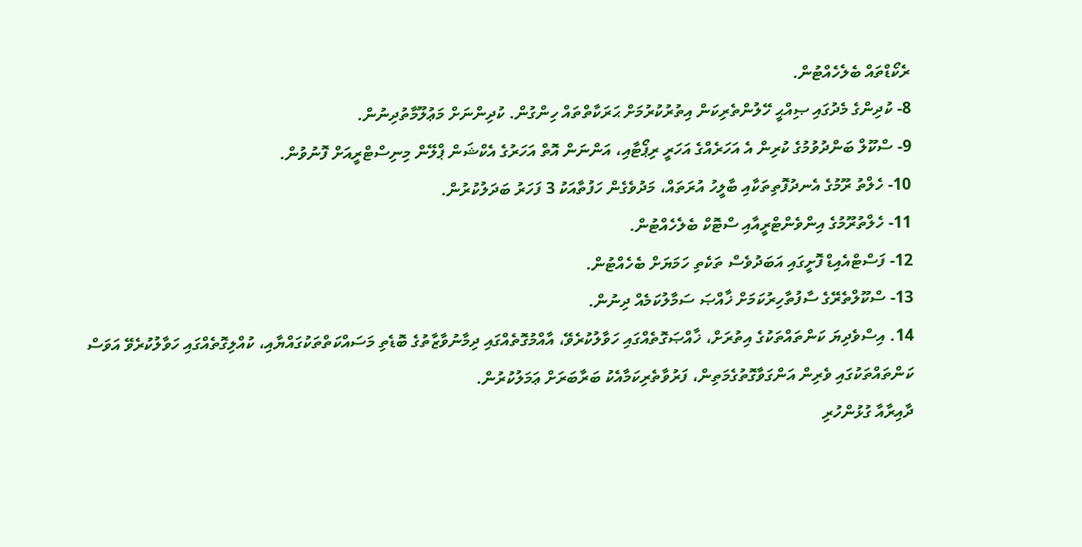ރެކޯޑްތައް ބެލެހެއްޓުން.
8- ކުދިންގެ މެދުގައި ޞިއްޙީ ހޭލުންތެރިކަން އިތުރުކުރުމަށް ޙަރަކާތްތައް ހިންގުން. ކުދިންނަށް މަޢުލޫމާތުދިނުން.
9- ސްކޫލް ބަންދުވުމުގެ ކުރިން އެ އަހަރެއްގެ އަހަރީ ރިޕޯޓާއި، އަންނަން އޮތް އަހަރުގެ އެކްޝަން ޕްލޭން މިނިސްޓްރީއަށް ފޮނުވުން.
10- ހެލްތު ރޫމުގެ އެނދުފޮތިތަކާއި ބާލީހު އުރަތައް، މަދުވެގެން ހަފުތާއަކު 3 ފަހަރު ބަދަލުކުރުން.
11- ހެލްތުރޫމުގެ އިންވެންޓްރީއާއި ސްޓޮކް ބެލެހެއްޓުން.
12- ފަސްޓްއެއިޑް ފޮށީގައި އަބަދުވެސް ތަކެތި ހަމަޔަށް ބެހެއްޓުން.
13- ސްކޫލްތެރޭގެ ސާފުތާހިރުކަމަށް ޚާއްޞަ ސަމާލުކަމެއް ދިނުން.
14. އިސްވެދިޔަ ކަންތައްތަކުގެ އިތުރަށް، ޚާއްޞަގޮތެއްގައި ހަވާލުކުރެވޭ، އާއްމުގޮތެއްގައި ދިމާނުވާޒާތުގެ ބޮޑެތި މަސައްކަތްތަކުގައްޔާއި، ކުއްލިގޮތެއްގައި ހަވާލުކުރެވޭ އަވަސް ކަންތައްތަކުގައި ވެރިން އަންގަވާގޮތުގެމަތިން، ފަރުވާތެރިކަމާއެކު ބަރާބަރަށް ޢަމަލުކުރުން.
ދާއިރާއާ ގުޅުންހުރި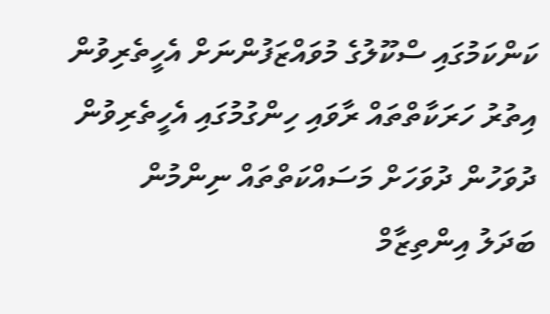ކަންކަމުގައި ސްކޫލުގެ މުވައްޒަފުންނަށް އެހީތެރިވުން
އިތުރު ހަރަކާތްތައް ރާވައި ހިންގުމުގައި އެހީތެރިވުން
ދުވަހުން ދުވަހަށް މަސައްކަތްތައް ނިންމުން
ބަދަލު އިންތިޒާމް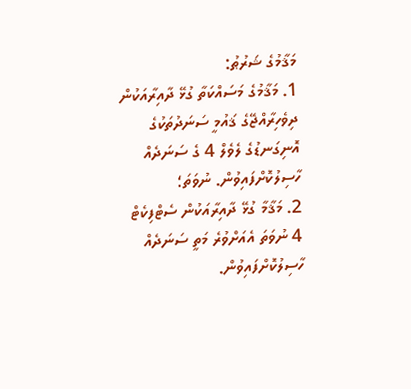މަޤާމުގެ ޝަރުޠު:
1. މަޤާމުގެ މަސައްކަތާ ގުޅޭ ދާއިރާއަކުން ދިވެހިރާއްޖޭގެ ޤައުމީ ސަނަދުތަކުގެ އޮނިގަނޑުގެ ލެވެލް 4 ގެ ސަނަދެއް ހާސިލުކޮށްފައިވުން. ނުވަތަ؛
2. މަޤާމާ ގުޅޭ ދާއިރާއަކުން ސެޓްފިކެޓް 4 ނުވަތަ އެއަށްވުރެ މަތީ ސަނަދެއް ހާސިލުކޮށްފައިވުން.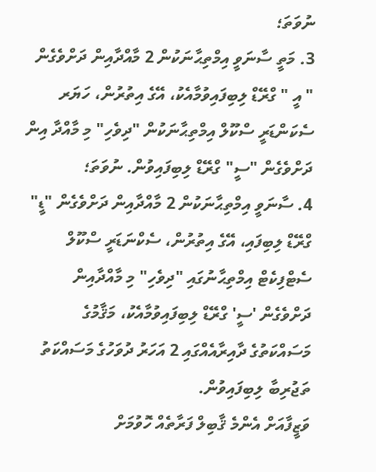ނުވަތަ؛
3. މަތީ ސާނަވީ އިމްތިޙާނަކުން 2 މާއްދާއިން ދަށްވެގެން " އީ " ގްރޭޑް ލިބިފައިވުމާއެކު، އޭގެ އިތުރުން، ހަޔަރ ސެކަންޑަރީ ސްކޫލް އިމްތިޙާނަކުން "ދިވެހި" މި މާއްދާ އިން ދަށްވެގެން "ސީ" ގްރޭޑް ލިބިފައިވުން. ނުވަތަ؛
4. ސާނަވީ އިމްތިޙާނަކުން 2 މާއްދާއިން ދަށްވެގެން "ޑީ" ގްރޭޑް ލިބިފައި، އޭގެ އިތުރުން، ސެކްނަޑަރީ ސްކޫލް ސެޓްފިކެޓް އިމްތިޙާނުގައި "ދިވެހި" މި މާއްދާއިން ދަށްވެގެން 'ސީ' ގްރޭޑް ލިބިފައިވުމާއެކު، މަޤާމުގެ މަސައްކަތުގެ ދާއިރާއެއްގައި 2 އަހަރު ދުވަހުގެ މަސައްކަތު ތަޖުރިބާ ލިބިފައިވުން.
ވަޒީފާއަށް އެންމެ ޤާބިލް ފަރާތެއް ހޮވުމަށް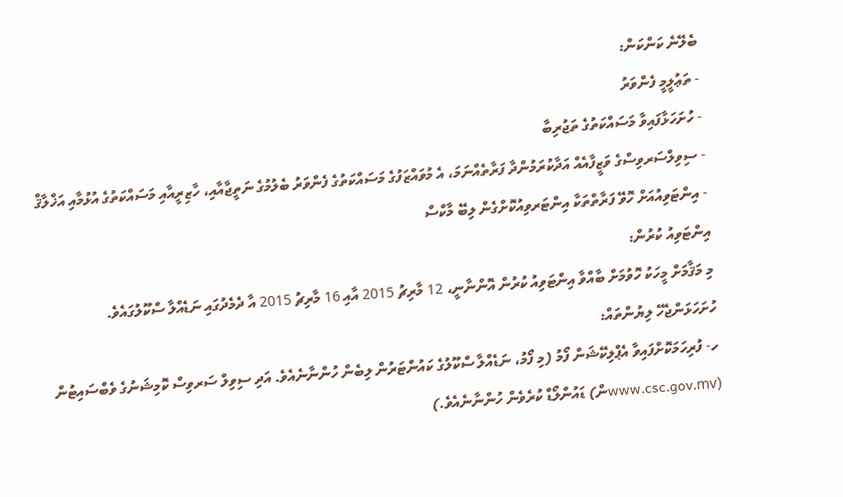ބެލޭނެ ކަންކަން:
- ތަޢުލީމީ ފެންވަރު
- ހުށަހަޅާފައިވާ މަސައްކަތުގެ ތަޖުރިބާ
- ސިވިލްސަރވިސްގެ ވަޒީފާއެއް އަދާކުރަމުންދާ ފަރާތެއްނަމަ، އެ މުވައްޒަފުގެ މަސައްކަތުގެ ފެންވަރު ބެލުމުގެ ނަތީޖާއާއި، ހާޒިރީއާއި މަސައްކަތުގެ އުޅުމާއި އަޚްލާޤް
- އިންޓަވިއުއަށް ހޮވޭ ފަރާތްތަކާ އިންޓަރވިއުކޮށްގެން ލިބޭ މާކްސް
އިންޓަވިއު ކުރުން:
މި މަޤާމަށް މީހަކު ހޮވުމަށް ބާއްވާ އިންޓަވިއު ކުރުން އޮންނާނީ، 12 މާރިޗު 2015 އާއި 16 މާރިޗު 2015 އާ ދެމެދުގައި ނަޑެއްލާ ސްކޫލުގައެވެ.
ހުށަހަޅަންޖެހޭ ލިޔުންތައް:
ހ- ފުރިހަމަކޮށްފައިވާ އެޕްލިކޭޝަން ފޯމު (މި ފޯމު، ނަޑެއްލާ ސްކޫލުގެ ކައުންޓަރުން ލިބެން ހުންނާނެއެވެ. އަދި ސިވިލް ސަރވިސް ކޮމިޝަނުގެ ވެބްސައިޓުން (www.csc.gov.mvން) ޑައުންލޯޑް ކުރެވެން ހުންނާނެއެވެ.)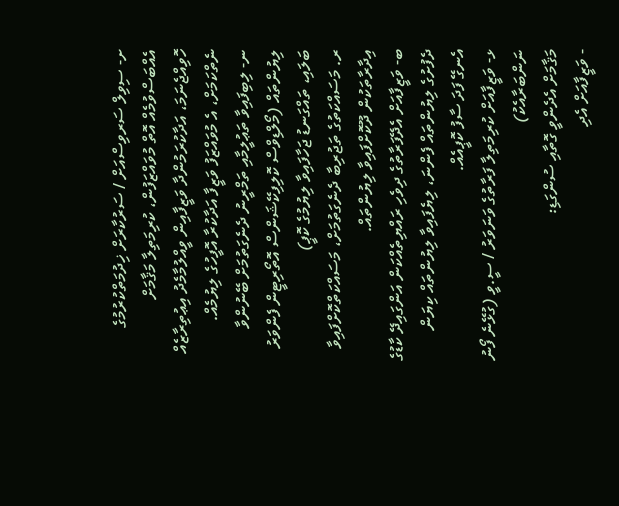ށ- ސިވިލް ސަރވިސްއަށް / ސަރުކާރަށް ޚިދުމަތްކުރުމުގެ އެއްބަސްވުމެއް އޮތް މުވައްޒަފުން، ކުރިމަތިލާ މަޤާމަށް ހޮވިއްޖެނަމަ، އަދާކުރަމުންދާ ވަޒީފާއިން ވީއްލުމާމެދު އިޢުތިރާޒެއް ނެތްކަމަށް، އެ މުވައްޒަފު ވަޒީފާ އަދާކުރާ އޮފީހުގެ ލިޔުމެއް.
ނ- ލިބިފައިވާ ތަޢުލީމާއި ތަމްރީނު ދެނެގަތުމަށް ބޭނުންވާ ލިޔުންތައް (މޯލްޑިވްސް ކޮލިފިކޭޝަންސް އޮތޯރިޓީން ފެންވަރު ބަލައި، ތައްގަނޑު ޖަހާފައިވާ ލިޔުމުގެ ކޮޕީ)
ރ. މަސައްކަތުގެ ތަޖުރިބާ ދެނެގަތުމަށް، މަސައްކަތްކޮށްފައިވާ އިދާރާތަކުން ދޫކޮށްފައިވާ ލިޔުންތައް.
ބ- ވަޒީފާއަށް އެދޭފަރާތުގެ ދިވެހި ރައްޔިތެއްކަން އަންގައިދޭ ކާޑުގެ ދެފުށުގެ ލިޔުންތައް ފެންނަ، ލިޔެފައިވާ ލިޔުންތައް ކިޔަން އެނގޭ ފަދަ ސާފު ކޮޕީއެއް.
ޅ- ވަޒީފާއަށް ކުރިމަތިލާ ފަރާތުގެ ވަނަވަރު / ސީ.ވީ (ގުޅޭނެ ފޯނު ނަންބަރާއެކު)
މަޤާމަށް އެދެންވީ ގޮތާއި ސުންގަޑި:
- ވަޒީފާއަށް އެދި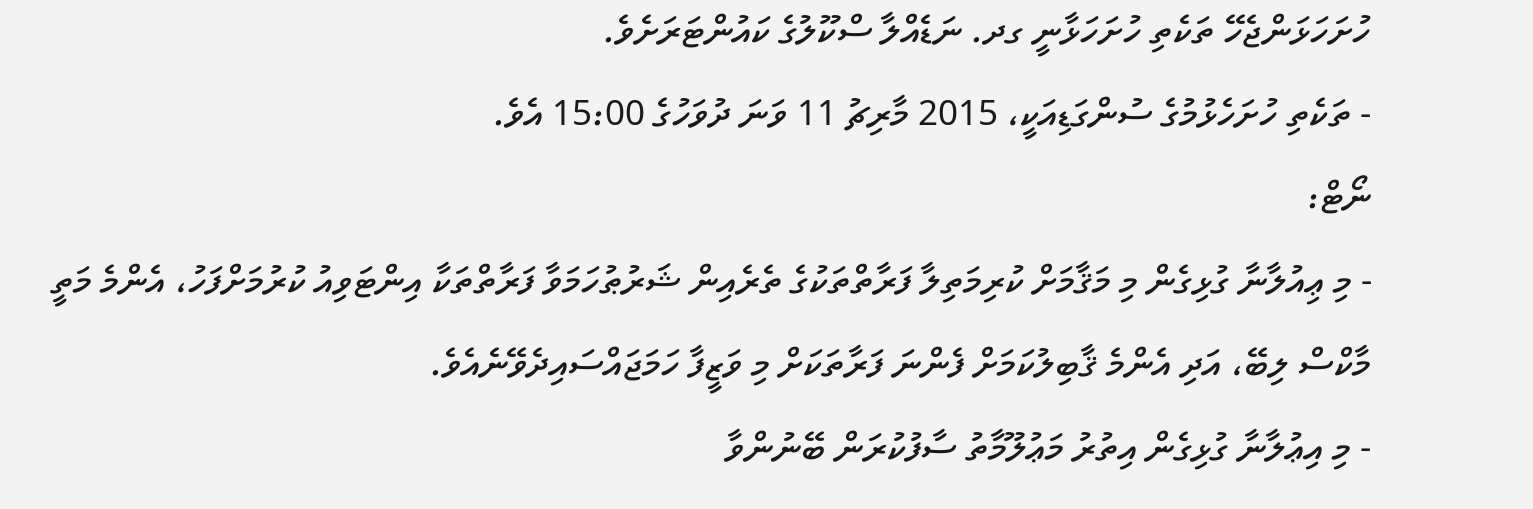ހުށަހަޅަންޖެހޭ ތަކެތި ހުށަހަޅާނީ ގދ. ނަޑެއްލާ ސްކޫލުގެ ކައުންޓަރަށެވެ.
- ތަކެތި ހުށަހެޅުމުގެ ސުންގަޑިއަކީ، 2015 މާރިޗު 11 ވަނަ ދުވަހުގެ 15:00 އެވެ.
ނޯޓް:
- މި ޢިއުލާނާ ގުޅިގެން މި މަޤާމަށް ކުރިމަތިލާ ފަރާތްތަކުގެ ތެރެއިން ޝަރުޠުހަމަވާ ފަރާތްތަކާ އިންޓަވިއު ކުރުމަށްފަހު، އެންމެ މަތީ މާކްސް ލިބޭ، އަދި އެންމެ ޤާބިލުކަމަށް ފެންނަ ފަރާތަކަށް މި ވަޒީފާ ހަމަޖައްސައިދެވޭނެއެވެ.
- މި އިޢުލާނާ ގުޅިގެން އިތުރު މަޢުލޫމާތު ސާފުކުރަން ބޭނުންވާ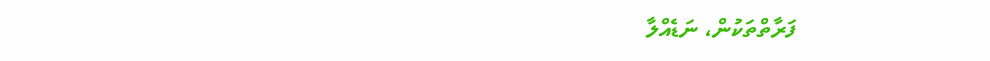ފަރާތްތަކުން، ނަޑެއްލާ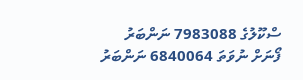ސްކޫލުގެ 7983088 ނަންބަރު ފޯނަށް ނުވަތަ 6840064 ނަންބަރު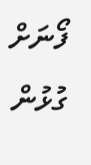ފޯނަށް ގުޅުން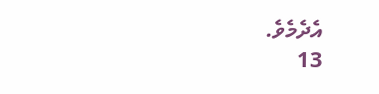އެދެމެވެ.
13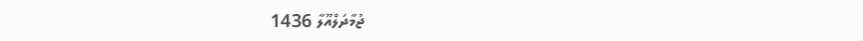ޖުމާދަލްއޫލާ 1436